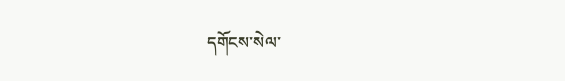དགོངས་སེལ་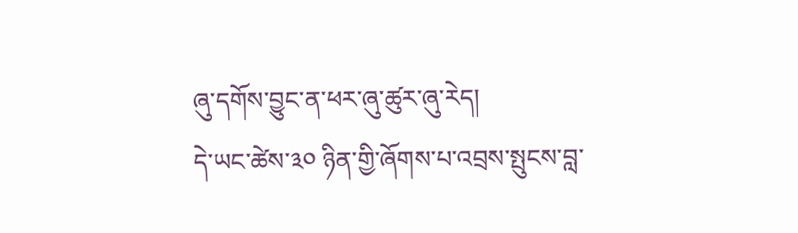ཞུ་དགོས་བྱུང་ན་ཕར་ཞུ་ཚུར་ཞུ་རེད།
དེ་ཡང་ཚེས་༣༠ ཉིན་གྱི་ཞོགས་པ་འབྲས་སྤུངས་བླ་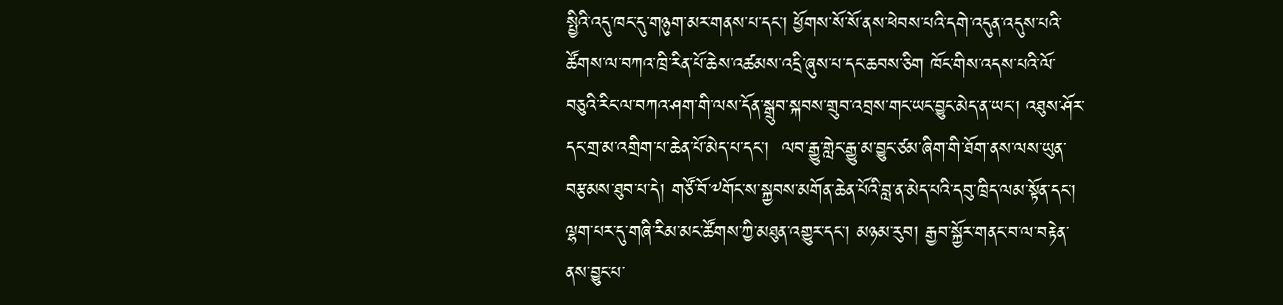སྤྱིའི་འདུ་ཁང་དུ་གཉུག་མར་གནས་པ་དང་། ཕྱོགས་སོ་སོ་ནས་ཕེབས་པའི་དགེ་འདུན་འདུས་པའི་ཚོགས་ལ་བཀའ་ཁྲི་རིན་པོ་ཆེས་འཚམས་འདྲི་ཞུས་པ་དང་ཆབས་ཅིག ཁོང་གིས་འདས་པའི་ལོ་བཅུའི་རིང་ལ་བཀའ་ཤག་གི་ལས་དོན་སྒྲུབ་སྐབས་གྲུབ་འབྲས་གང་ཡང་བྱུང་མེད་ན་ཡང་། འཐུས་ཤོར་དང་གྲ་མ་འགྲིག་པ་ཆེན་པོ་མེད་པ་དང་།  ལབ་རྒྱུ་གླེང་རྒྱུ་མ་བྱུང་ཙམ་ཞིག་གི་ཐོག་ནས་ལས་ཡུན་བརྩམས་ཐུབ་པ་དེ། གཙོ་བོ་༸གོང་ས་སྐྱབས་མགོན་ཆེན་པོའི་བླ་ན་མེད་པའི་དབུ་ཁྲིད་ལམ་སྟོན་དང་། ལྷག་པར་དུ་གཞི་རིམ་མང་ཚོགས་ཀྱི་མཐུན་འགྱུར་དང་། མཉམ་རུབ། རྒྱབ་སྐྱོར་གནང་བ་ལ་བརྟེན་ནས་བྱུང་པ་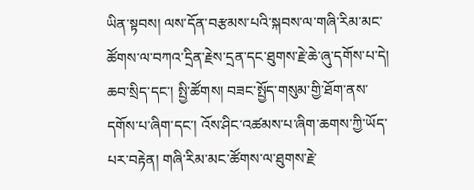ཡིན་སྟབས། ལས་དོན་བརྩམས་པའི་སྐབས་ལ་གཞི་རིམ་མང་ཚོགས་ལ་བཀའ་དྲིན་རྗེས་དྲན་དང་ཐུགས་རྗེ་ཆེ་ཞུ་དགོས་པ་དེ། ཆབ་སྲིད་དང་། སྤྱི་ཚོགས། བཟང་སྤྱོད་གསུམ་གྱི་ཐོག་ནས་དགོས་པ་ཞིག་དང་། འོས་ཤིང་འཚམས་པ་ཞིག་ཆགས་ཀྱི་ཡོད་པར་བརྟེན། གཞི་རིམ་མང་ཚོགས་ལ་ཐུགས་རྗེ་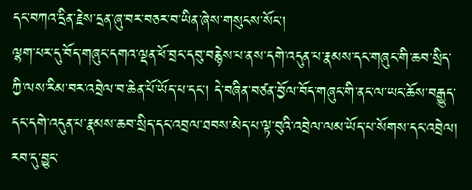དང་བཀའ་དྲིན་རྗེས་དྲན་ཞུ་བར་བཅར་བ་ཡིན་ཞེས་གསུངས་སོང་།
ལྷག་པར་དུ་བོད་གཞུང་དགའ་ལྡན་ཕོ་བྲང་དབུ་བརྙེས་པ་ནས་དགེ་འདུན་པ་རྣམས་དང་གཞུང་གི་ཆབ་སྲིད་ཀྱི་ལས་རིམ་བར་འབྲེལ་བ་ཆེན་པོ་ཡོད་པ་དང་། དེ་བཞིན་བཙན་བྱོལ་བོད་གཞུང་གི་ནང་ལ་ཡང་ཆོས་བརྒྱུད་དང་དགེ་འདུན་པ་རྣམས་ཆབ་སྲིད་དང་འབྲལ་ཐབས་མེད་པ་ལྟ་བུའི་འབྲེལ་ལམ་ཡོད་པ་སོགས་དང་འབྲེལ། རབ་དུ་བྱུང་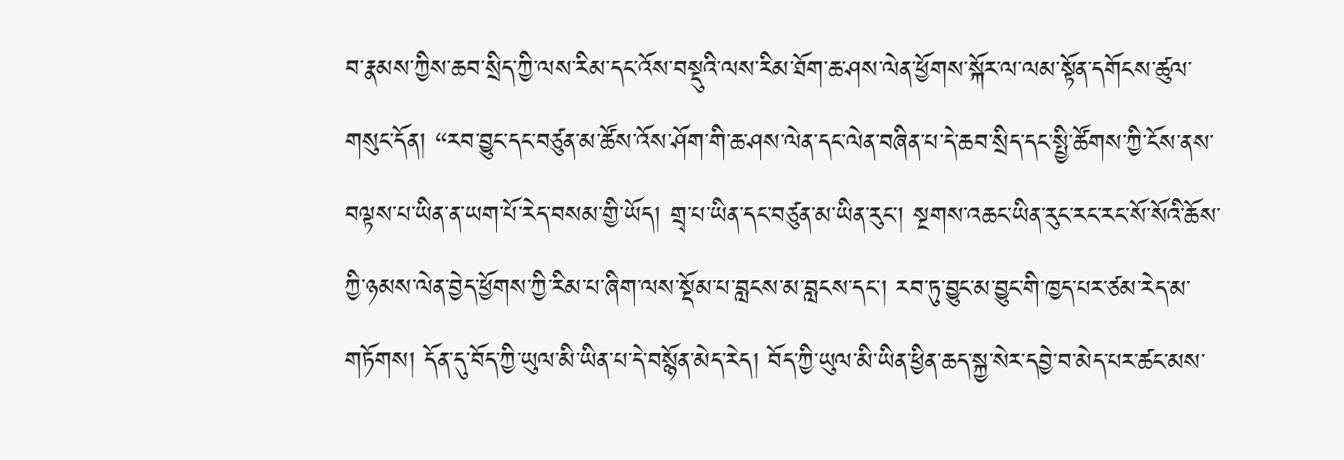བ་རྣམས་ཀྱིས་ཆབ་སྲིད་ཀྱི་ལས་རིམ་དང་འོས་བསྡུའི་ལས་རིམ་ཐོག་ཆ་ཤས་ལེན་ཕྱོགས་སྐོར་ལ་ལམ་སྟོན་དགོངས་ཚུལ་གསུང་དོན། “རབ་བྱུང་དང་བཙུན་མ་ཚོས་འོས་ཤོག་གི་ཆ་ཤས་ལེན་དང་ལེན་བཞིན་པ་དེ་ཆབ་སྲིད་དང་སྤྱི་ཚོགས་ཀྱི་ངོས་ནས་བལྟས་པ་ཡིན་ན་ཡག་པོ་རེད་བསམ་གྱི་ཡོད། གྲྭ་པ་ཡིན་དང་བཙུན་མ་ཡིན་རུང། སྔགས་འཆང་ཡིན་རུང་རང་རང་སོ་སོའི་ཆོས་ཀྱི་ཉམས་ལེན་བྱེད་ཕྱོགས་ཀྱི་རིམ་པ་ཞིག་ལས་སྡོམ་པ་བླངས་མ་བླངས་དང་། རབ་ཏུ་བྱུང་མ་བྱུང་གི་ཁྱད་པར་ཙམ་རེད་མ་གཏོགས། དོན་དུ་བོད་ཀྱི་ཡུལ་མི་ཡིན་པ་དེ་བསྙོན་མེད་རེད། བོད་ཀྱི་ཡུལ་མི་ཡིན་ཕྱིན་ཆད་སྐྱ་སེར་དབྱེ་བ་མེད་པར་ཚང་མས་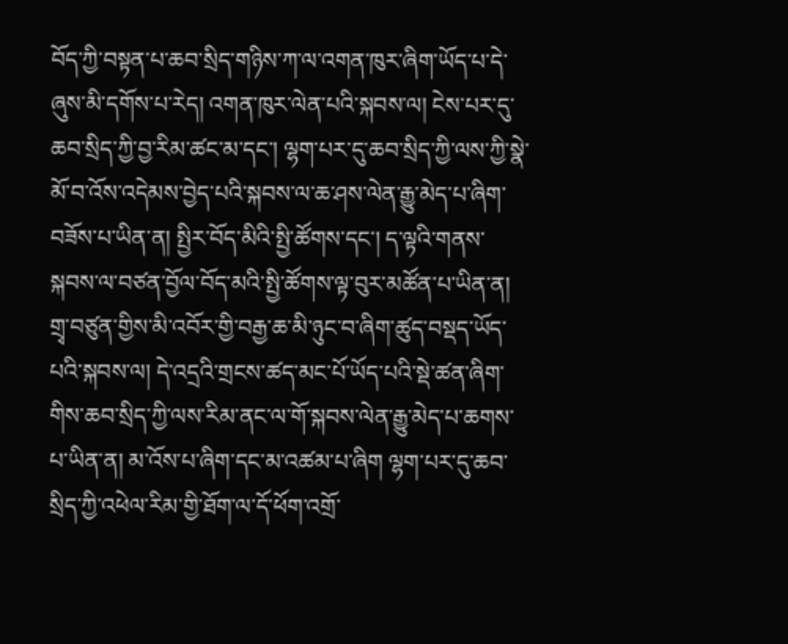བོད་ཀྱི་བསྟན་པ་ཆབ་སྲིད་གཉིས་ཀ་ལ་འགན་ཁུར་ཞིག་ཡོད་པ་དེ་ཞུས་མི་དགོས་པ་རེད། འགན་ཁུར་ལེན་པའི་སྐབས་ལ། ངེས་པར་དུ་ཆབ་སྲིད་ཀྱི་བྱ་རིམ་ཚང་མ་དང་། ལྷག་པར་དུ་ཆབ་སྲིད་ཀྱི་ལས་ཀྱི་སྣེ་མོ་བ་འོས་འདེམས་བྱེད་པའི་སྐབས་ལ་ཆ་ཤས་ལེན་རྒྱུ་མེད་པ་ཞིག་བཟོས་པ་ཡིན་ན། སྤྱིར་བོད་མིའི་སྤྱི་ཚོགས་དང་། ད་ལྟའི་གནས་སྐབས་ལ་བཙན་བྱོལ་བོད་མའི་སྤྱི་ཚོགས་ལྟ་བུར་མཚོན་པ་ཡིན་ན། གྲྭ་བཙུན་གྱིས་མི་འབོར་གྱི་བརྒྱ་ཆ་མི་ཉུང་བ་ཞིག་ཚུད་བསྡད་ཡོད་པའི་སྐབས་ལ། དེ་འདྲའི་གྲངས་ཚད་མང་པོ་ཡོད་པའི་སྡེ་ཚན་ཞིག་གིས་ཆབ་སྲིད་ཀྱི་ལས་རིམ་ནང་ལ་གོ་སྐབས་ལེན་རྒྱུ་མེད་པ་ཆགས་པ་ཡིན་ན། མ་འོས་པ་ཞིག་དང་མ་འཚམ་པ་ཞིག ལྷག་པར་དུ་ཆབ་སྲིད་ཀྱི་འཕེལ་རིམ་གྱི་ཐོག་ལ་དོ་ཕོག་འགྲོ་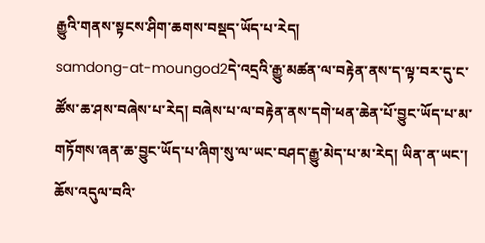རྒྱུའི་གནས་སྟངས་ཤིག་ཆགས་བསྡད་ཡོད་པ་རེད།
samdong-at-moungod2དེ་འདྲའི་རྒྱུ་མཚན་ལ་བརྟེན་ནས་ད་ལྟ་བར་དུ་ང་ཚོས་ཆ་ཤས་བཞེས་པ་རེད། བཞེས་པ་ལ་བརྟེན་ནས་དགེ་ཕན་ཆེན་པོ་བྱུང་ཡོད་པ་མ་གཏོགས་ཞན་ཆ་བྱུང་ཡོད་པ་ཞིག་སུ་ལ་ཡང་བཤད་རྒྱུ་མེད་པ་མ་རེད། ཡིན་ན་ཡང་། ཆོས་འདུལ་བའི་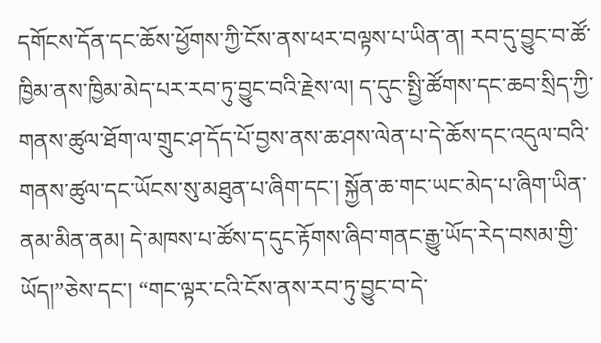དགོངས་དོན་དང་ཆོས་ཕྱོགས་ཀྱི་ངོས་ནས་ཕར་བལྟས་པ་ཡིན་ན། རབ་དུ་བྱུང་བ་ཚོ་ཁྱིམ་ནས་ཁྱིམ་མེད་པར་རབ་ཏུ་བྱུང་བའི་རྗེས་ལ། ད་དུང་སྤྱི་ཚོགས་དང་ཆབ་སྲིད་ཀྱི་གནས་ཚུལ་ཐོག་ལ་གྲུང་ཤ་དོད་པོ་བྱས་ནས་ཆ་ཤས་ལེན་པ་དེ་ཆོས་དང་འདུལ་བའི་གནས་ཚུལ་དང་ཡོངས་སུ་མཐུན་པ་ཞིག་དང་། སྐྱོན་ཆ་གང་ཡང་མེད་པ་ཞིག་ཡིན་ནམ་མིན་ནམ། དེ་མཁས་པ་ཚོས་ད་དུང་རྟོགས་ཞིབ་གནང་རྒྱུ་ཡོད་རེད་བསམ་གྱི་ཡོད།”ཅེས་དང་། “གང་ལྟར་ངའི་ངོས་ནས་རབ་ཏུ་བྱུང་བ་དེ་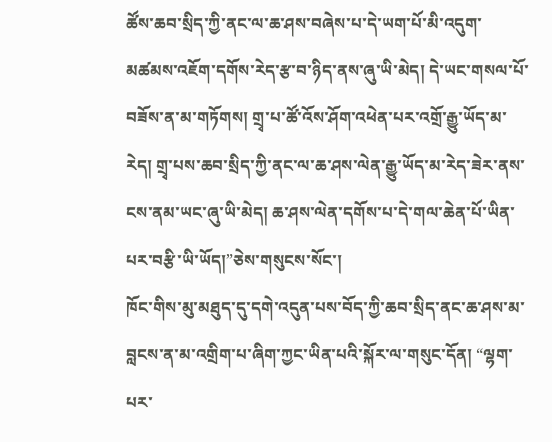ཚོས་ཆབ་སྲིད་ཀྱི་ནང་ལ་ཆ་ཤས་བཞེས་པ་དེ་ཡག་པོ་མི་འདུག་མཚམས་འཇོག་དགོས་རེད་རྩ་བ་ཉིད་ནས་ཞུ་ཡི་མེད། དེ་ཡང་གསལ་པོ་བཟོས་ན་མ་གཏོགས། གྲྭ་པ་ཚོ་འོས་ཤོག་འཕེན་པར་འགྲོ་རྒྱུ་ཡོད་མ་རེད། གྲྭ་པས་ཆབ་སྲིད་ཀྱི་ནང་ལ་ཆ་ཤས་ལེན་རྒྱུ་ཡོད་མ་རེད་ཟེར་ནས་ངས་ནམ་ཡང་ཞུ་ཡི་མེད། ཆ་ཤས་ལེན་དགོས་པ་དེ་གལ་ཆེན་པོ་ཡིན་པར་བརྩི་ཡི་ཡོད།”ཅེས་གསུངས་སོང་།
ཁོང་གིས་མུ་མཐུད་དུ་དགེ་འདུན་པས་བོད་ཀྱི་ཆབ་སྲིད་ནང་ཆ་ཤས་མ་བླངས་ན་མ་འགྲིག་པ་ཞིག་ཀྱང་ཡིན་པའི་སྐོར་ལ་གསུང་དོན། “ལྷག་པར་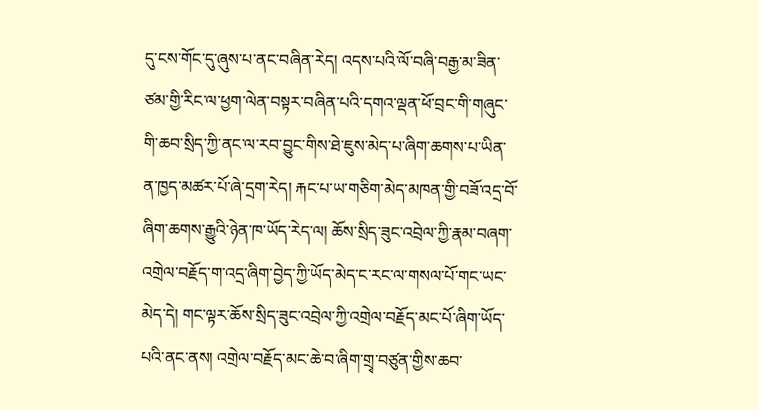དུ་ངས་གོང་དུ་ཞུས་པ་ནང་བཞིན་རེད། འདས་པའི་ལོ་བཞི་བརྒྱ་མ་ཟིན་ཙམ་གྱི་རིང་ལ་ཕྱག་ལེན་བསྟར་བཞིན་པའི་དགའ་ལྡན་ཕོ་བྲང་གི་གཞུང་གི་ཆབ་སྲིད་ཀྱི་ནང་ལ་རབ་བྱུང་གིས་ཐེ་ཇུས་མེད་པ་ཞིག་ཆགས་པ་ཡིན་ན་ཁྱད་མཚར་པོ་ཞེ་དྲག་རེད། རྐང་པ་ཡ་གཅིག་མེད་མཁན་གྱི་བཟོ་འདྲ་བོ་ཞིག་ཆགས་རྒྱུའི་ཉེན་ཁ་ཡོད་རེད་ལ། ཆོས་སྲིད་ཟུང་འབྲེལ་ཀྱི་རྣམ་བཞག་འགྲེལ་བརྗོད་ག་འདྲ་ཞིག་བྱེད་ཀྱི་ཡོད་མེད་ང་རང་ལ་གསལ་པོ་གང་ཡང་མེད་དེ། གང་ལྟར་ཆོས་སྲིད་ཟུང་འབྲེལ་ཀྱི་འགྲེལ་བརྗོད་མང་པོ་ཞིག་ཡོད་པའི་ནང་ནས། འགྲེལ་བརྗོད་མང་ཆེ་བ་ཞིག་གྲྭ་བཙུན་གྱིས་ཆབ་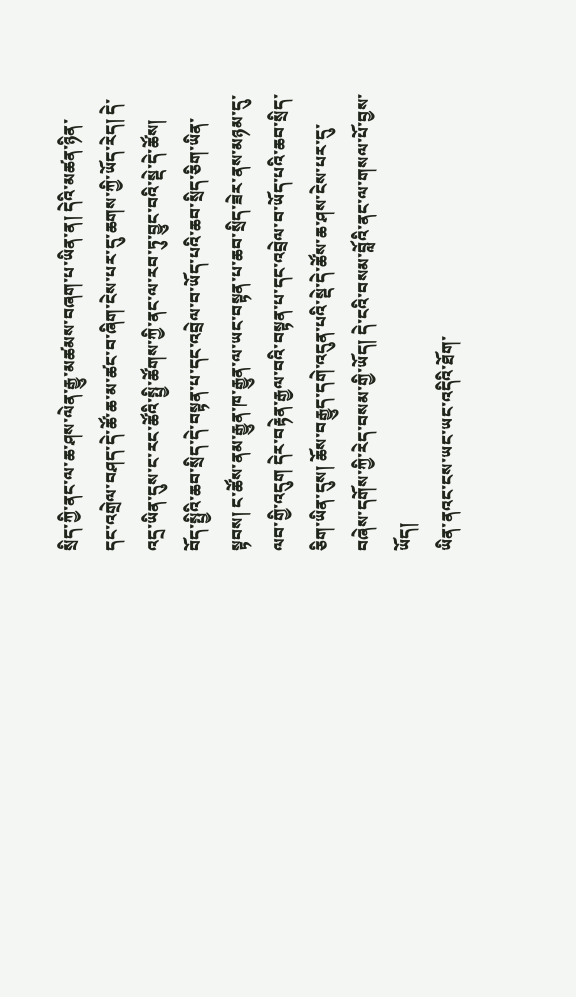སྲིད་ཀྱི་ནང་ལ་ཆ་ཤས་ལེན་རྒྱུ་མཚམས་བཞག་པ་ཡིན་ན། དེའི་མཚན་ཉིན་དང་འགྲེལ་བཤད་དེ་ཚོ་ཆ་མ་ཚང་བ་ཞིག་ངེས་པར་དུ་ཆགས་ཀྱི་ཡོད་རེད། དེ་འདྲ་ཡིན་དུས་ང་རང་ཚོའི་སྤྱི་ཚོགས་ཀྱི་ནང་ལ་རབ་ཏུ་བྱུང་བའི་སྡེ་དེ་ཚོས། བོད་སྤྱིའི་ཆབ་སྲིད་དེ་བསྟན་པ་དང་འབྲེལ་བ་ཡོད་པའི་ཆབ་སྲིད་ཅིག་ཡིན་སྟབས། ང་ཚོས་ནམ་རྒྱུན་ཁ་རྒྱུན་ལ་ཡང་བསྟན་པ་ཆབ་སྲིད་ཟེར་ནས་མཉམ་དུ་ལབ་གྱི་འདུག དེར་བརྟེན་རྒྱལ་བའི་བསྟན་པ་དང་འབྲེལ་བ་ཡོད་པའི་ཆབ་སྲིད་ཅིག་ཡིན་དུས། ཆོས་བརྒྱུད་དགེ་འདུན་པའི་སྡེ་དེ་ཚོས་ཆ་ཤས་ངེས་པར་དུ་བཞེས་དགོས་ཀྱི་རེད་བསམ་གྱི་ཡོད། དེ་ངའི་བསམ་བློའི་ནང་ལ་གསལ་པོ་བྱས་ཡོད།
ཡིན་ནའང་ངས་ཡང་ཡང་འདིའི་ཐོག་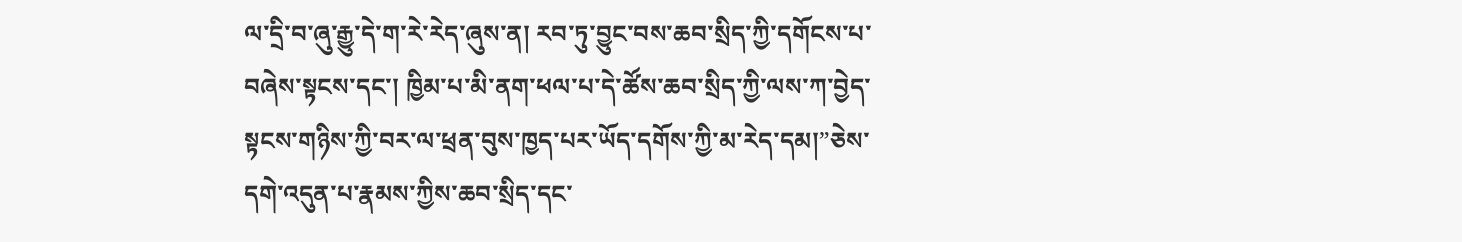ལ་དྲི་བ་ཞུ་རྒྱུ་དེ་ག་རེ་རེད་ཞུས་ན། རབ་ཏུ་བྱུང་བས་ཆབ་སྲིད་ཀྱི་དགོངས་པ་བཞེས་སྟངས་དང་། ཁྱིམ་པ་མི་ནག་ཕལ་པ་དེ་ཚོས་ཆབ་སྲིད་ཀྱི་ལས་ཀ་བྱེད་སྟངས་གཉིས་ཀྱི་བར་ལ་ཕྲན་བུས་ཁྱད་པར་ཡོད་དགོས་ཀྱི་མ་རེད་དམ།”ཅེས་དགེ་འདུན་པ་རྣམས་ཀྱིས་ཆབ་སྲིད་དང་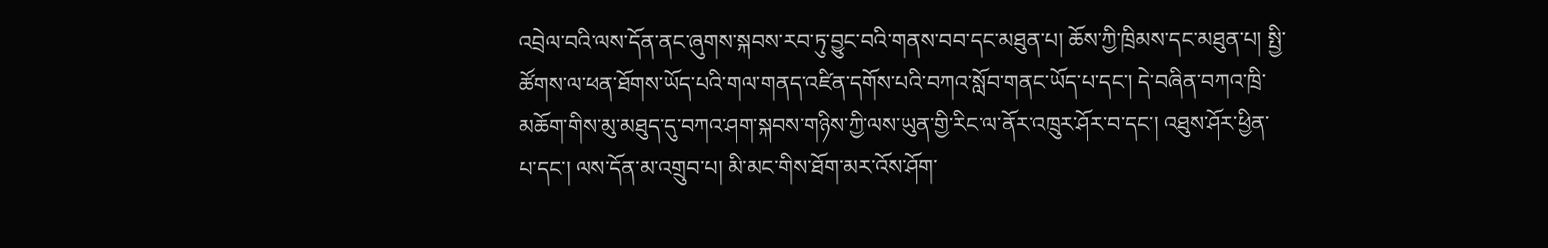འབྲེལ་བའི་ལས་དོན་ནང་ཞུགས་སྐབས་རབ་ཏུ་བྱུང་བའི་གནས་བབ་དང་མཐུན་པ། ཆོས་ཀྱི་ཁྲིམས་དང་མཐུན་པ། སྤྱི་ཚོགས་ལ་ཕན་ཐོགས་ཡོད་པའི་གལ་གནད་འཛིན་དགོས་པའི་བཀའ་སློབ་གནང་ཡོད་པ་དང་། དེ་བཞིན་བཀའ་ཁྲི་མཆོག་གིས་མུ་མཐུད་དུ་བཀའ་ཤག་སྐབས་གཉིས་ཀྱི་ལས་ཡུན་གྱི་རིང་ལ་ནོར་འཁྲུར་ཤོར་བ་དང་། འཐུས་ཤོར་ཕྱིན་པ་དང་། ལས་དོན་མ་འགྲུབ་པ། མི་མང་གིས་ཐོག་མར་འོས་ཤོག་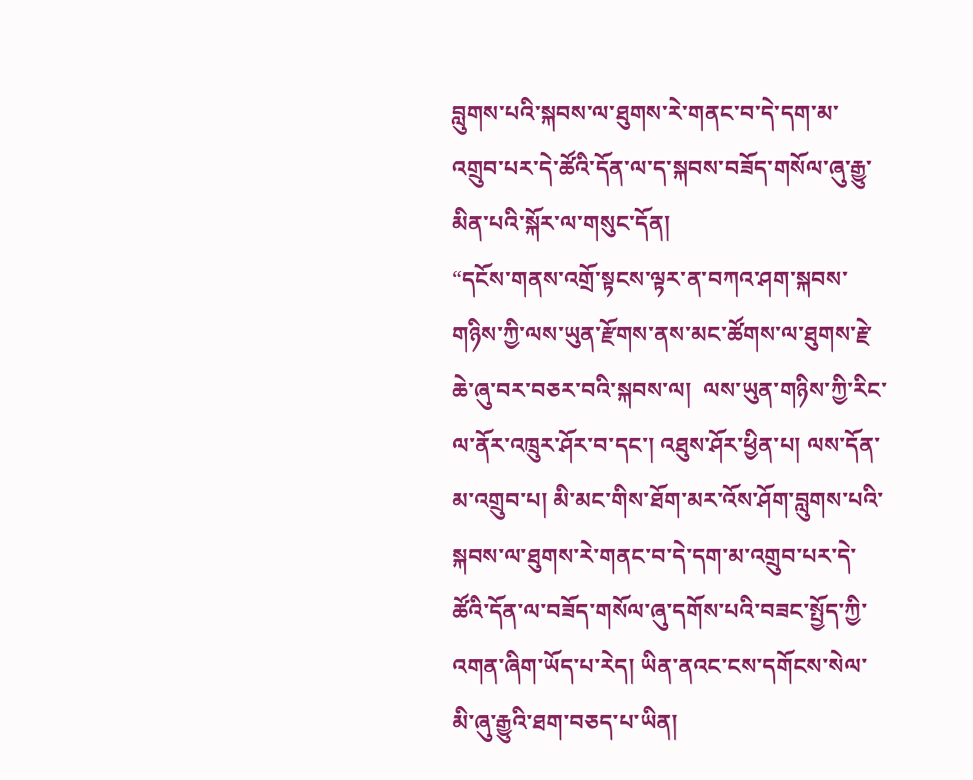བླུགས་པའི་སྐབས་ལ་ཐུགས་རེ་གནང་བ་དེ་དག་མ་འགྲུབ་པར་དེ་ཚོའི་དོན་ལ་ད་སྐབས་བཟོད་གསོལ་ཞུ་རྒྱུ་མིན་པའི་སྐོར་ལ་གསུང་དོན།
“དངོས་གནས་འགྲོ་སྟངས་ལྟར་ན་བཀའ་ཤག་སྐབས་གཉིས་ཀྱི་ལས་ཡུན་རྫོགས་ནས་མང་ཚོགས་ལ་ཐུགས་རྗེ་ཆེ་ཞུ་བར་བཅར་བའི་སྐབས་ལ།  ལས་ཡུན་གཉིས་ཀྱི་རིང་ལ་ནོར་འཁྲུར་ཤོར་བ་དང་། འཐུས་ཤོར་ཕྱིན་པ། ལས་དོན་མ་འགྲུབ་པ། མི་མང་གིས་ཐོག་མར་འོས་ཤོག་བླུགས་པའི་སྐབས་ལ་ཐུགས་རེ་གནང་བ་དེ་དག་མ་འགྲུབ་པར་དེ་ཚོའི་དོན་ལ་བཟོད་གསོལ་ཞུ་དགོས་པའི་བཟང་སྤྱོད་ཀྱི་འགན་ཞིག་ཡོད་པ་རེད། ཡིན་ནའང་ངས་དགོངས་སེལ་མི་ཞུ་རྒྱུའི་ཐག་བཅད་པ་ཡིན།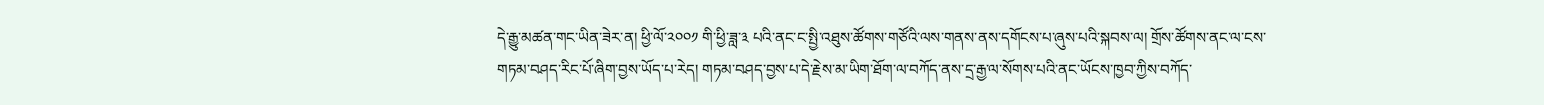དེ་རྒྱུ་མཚན་གང་ཡིན་ཟེར་ན། ཕྱི་ལོ་༢༠༠༡ གི་ཕྱི་ཟླ་༣ པའི་ནང་ང་སྤྱི་འཐུས་ཚོགས་གཙོའི་ལས་གནས་ནས་དགོངས་པ་ཞུས་པའི་སྐབས་ལ། གྲོས་ཚོགས་ནང་ལ་ངས་གཏམ་བཤད་རིང་པོ་ཞིག་བྱས་ཡོད་པ་རེད། གཏམ་བཤད་བྱས་པ་དེ་རྗེས་མ་ཡིག་ཐོག་ལ་བཀོད་ནས་དྲ་རྒྱ་ལ་སོགས་པའི་ནང་ཡོངས་ཁྱབ་ཀྱིས་བཀོད་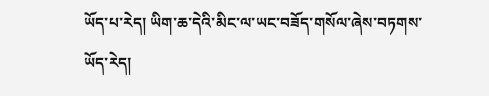ཡོད་པ་རེད། ཡིག་ཆ་དེའི་མིང་ལ་ཡང་བཟོད་གསོལ་ཞེས་བཏགས་ཡོད་རེད།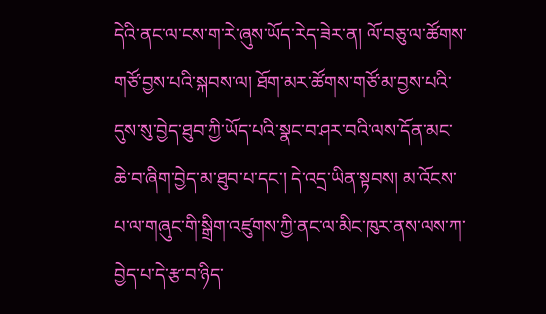དེའི་ནང་ལ་ངས་ག་རེ་ཞུས་ཡོད་རེད་ཟེར་ན། ལོ་བཅུ་ལ་ཚོགས་གཙོ་བྱས་པའི་སྐབས་ལ། ཐོག་མར་ཚོགས་གཙོ་མ་བྱས་པའི་དུས་སུ་བྱེད་ཐུབ་ཀྱི་ཡོད་པའི་སྣང་བ་ཤར་བའི་ལས་དོན་མང་ཆེ་བ་ཞིག་བྱེད་མ་ཐུབ་པ་དང་། དེ་འདྲ་ཡིན་སྟབས། མ་འོངས་པ་ལ་གཞུང་གི་སྒྲིག་འཛུགས་ཀྱི་ནང་ལ་མིང་ཁུར་ནས་ལས་ཀ་བྱེད་པ་དེ་རྩ་བ་ཉིད་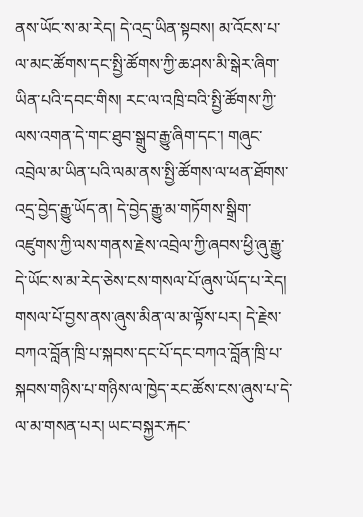ནས་ཡོང་ས་མ་རེད། དེ་འདྲ་ཡིན་སྟབས། མ་འོངས་པ་ལ་མང་ཚོགས་དང་སྤྱི་ཚོགས་ཀྱི་ཆ་ཤས་མི་སྒེར་ཞིག་ཡིན་པའི་དབང་གིས། རང་ལ་འཁྲི་བའི་སྤྱི་ཚོགས་ཀྱི་ལས་འགན་དེ་གང་ཐུབ་སྒྲུབ་རྒྱུ་ཞིག་དང་། གཞུང་འབྲེལ་མ་ཡིན་པའི་ལམ་ནས་སྤྱི་ཚོགས་ལ་ཕན་ཐོགས་འདྲ་བྱེད་རྒྱུ་ཡོད་ན། དེ་བྱེད་རྒྱུ་མ་གཏོགས་སྒྲིག་འཛུགས་ཀྱི་ལས་གནས་རྗེས་འབྲེལ་ཀྱི་ཞབས་ཕྱི་ཞུ་རྒྱུ་དེ་ཡོང་ས་མ་རེད་ཅེས་ངས་གསལ་པོ་ཞུས་ཡོད་པ་རེད།
གསལ་པོ་བྱས་ནས་ཞུས་མིན་ལ་མ་ལྟོས་པར། དེ་རྗེས་བཀའ་བློན་ཁྲི་པ་སྐབས་དང་པོ་དང་བཀའ་བློན་ཁྲི་པ་སྐབས་གཉིས་པ་གཉིས་ལ་ཁྱེད་རང་ཚོས་ངས་ཞུས་པ་དེ་ལ་མ་གསན་པར། ཡང་བསྐྱར་རྐང་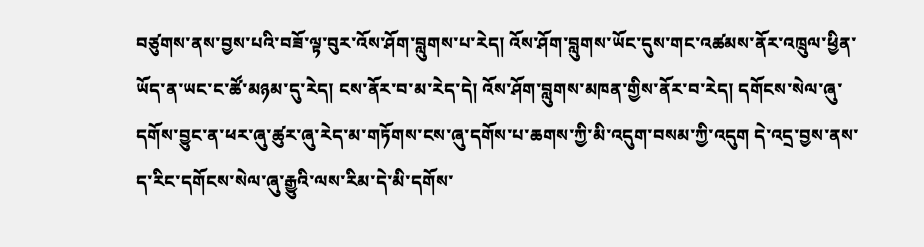བཙུགས་ནས་བྱས་པའི་བཟོ་ལྟ་བུར་འོས་ཤོག་བླུགས་པ་རེད། འོས་ཤོག་བླུགས་ཡོང་དུས་གང་འཚམས་ནོར་འཁྲུལ་ཕྱིན་ཡོད་ན་ཡང་ང་ཚོ་མཉམ་དུ་རེད། ངས་ནོར་བ་མ་རེད་དེ། འོས་ཤོག་བླུགས་མཁན་གྱིས་ནོར་བ་རེད། དགོངས་སེལ་ཞུ་དགོས་བྱུང་ན་ཕར་ཞུ་ཚུར་ཞུ་རེད་མ་གཏོགས་ངས་ཞུ་དགོས་པ་ཆགས་ཀྱི་མི་འདུག་བསམ་ཀྱི་འདུག དེ་འདྲ་བྱས་ནས་ད་རིང་དགོངས་སེལ་ཞུ་རྒྱུའི་ལས་རིམ་དེ་མི་དགོས་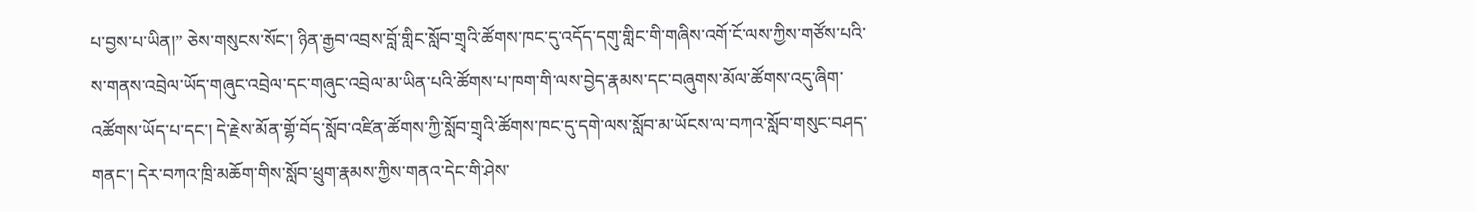པ་བྱས་པ་ཡིན།” ཅེས་གསུངས་སོང་། ཉིན་རྒྱབ་འབྲས་བློ་གླིང་སློབ་གྲྭའི་ཚོགས་ཁང་དུ་འདོད་དགུ་གླིང་གི་གཞིས་འགོ་ངོ་ལས་ཀྱིས་གཙོས་པའི་ས་གནས་འབྲེལ་ཡོད་གཞུང་འབྲེལ་དང་གཞུང་འབྲེལ་མ་ཡིན་པའི་ཚོགས་པ་ཁག་གི་ལས་བྱེད་རྣམས་དང་བཞུགས་མོལ་ཚོགས་འདུ་ཞིག་འཚོགས་ཡོད་པ་དང་། དེ་རྗེས་མོན་གྷོ་བོད་སློབ་འཛིན་ཚོགས་ཀྱི་སློབ་གྲྭའི་ཚོགས་ཁང་དུ་དགེ་ལས་སློབ་མ་ཡོངས་ལ་བཀའ་སློབ་གསུང་བཤད་གནང་། དེར་བཀའ་ཁྲི་མཆོག་གིས་སློབ་ཕྲུག་རྣམས་ཀྱིས་གནའ་དེང་གི་ཤེས་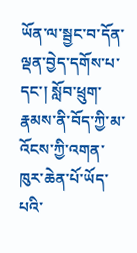ཡོན་ལ་སྦྱང་བ་དོན་ལྡན་བྱེད་དགོས་པ་དང་། སློབ་ཕྲུག་རྣམས་ནི་བོད་ཀྱི་མ་འོངས་ཀྱི་འགན་ཁུར་ཆེན་པོ་ཡོད་པའི་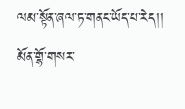ལམ་སྟོན་ཞལ་ཏ་གནང་ཡོད་པ་རེད།།
མོན་གྷོ་གསར་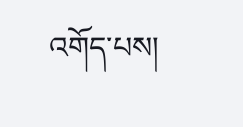འགོད་པས།